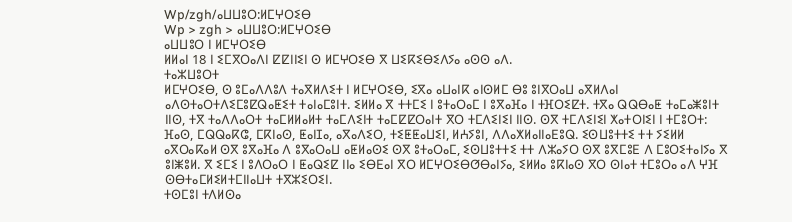Wp/zgh/ⴰⵡⵡⵓⵔ:ⵍⵎⵖⵔⵉⴱ
Wp > zgh > ⴰⵡⵡⵓⵔ:ⵍⵎⵖⵔⵉⴱ
ⴰⵡⵡⵓⵔ ⵏ ⵍⵎⵖⵔⵉⴱ
ⵍⵍⴰⵏ 18 ⵏ ⵉⵎⴳⵔⴰⴷⵏ ⵇⵇⵏⵏⵉⵏ ⵙ ⵍⵎⵖⵔⵉⴱ ⴳ ⵡⵉⴽⵉⴱⵉⴷⵢⴰ ⴰⵙⵙ ⴰⴷ.
ⵜⴰⵣⵡⵓⵔⵜ
ⵍⵎⵖⵔⵉⴱ, ⵙ ⵓⵎⴰⴷⴷⵓⴷ ⵜⴰⴳⵍⴷⵉⵜ ⵏ ⵍⵎⵖⵔⵉⴱ, ⵉⴳⴰ ⴰⵡⴰⵏⴽ ⴰⵏⵙⵍⵎ ⴱⵓ ⵓⵏⴳⵔⴰⵡ ⴰⴳⵍⴷⴰⵏ ⴰⴷⵙⵜⴰⵔⵜⴷⵉⵎⵓⵇⵕⴰⵟⵉⵜ ⵜⴰⵏⴰⵎⵓⵏⵜ. ⵉⵍⵍⴰ ⴳ ⵜⵜⵎⵉ ⵏ ⵓⵜⴰⵔⴰⵎ ⵏ ⵓⴳⴰⴼⴰ ⵏ ⵜⴼⵔⵉⵇⵜ. ⵜⴳⴰ ⵕⵕⴱⴰⵟ ⵜⴰⵎⴰⵥⵓⵏⵜ ⵏⵏⵙ, ⵜⴳ ⵜⴰⴷⴷⴰⵔⵜ ⵜⴰⵎⵍⵍⴰⵍⵜ ⵜⴰⵎⴷⵉⵏⵜ ⵜⴰⵎⵇⵇⵔⴰⵏⵜ ⴳⵔ ⵜⵎⴷⵉⵏⵉⵏ ⵏⵏⵙ. ⵙⴳ ⵜⵎⴷⵉⵏⵉⵏ ⵅⴰⵜⵔⵏⵉⵏ ⵏ ⵜⵎⵓⵔⵜ: ⴼⴰⵙ, ⵎⵕⵕⴰⴽⵛ, ⵎⴽⵏⴰⵙ, ⵟⴰⵏⵊⴰ, ⴰⴳⴰⴷⵉⵔ, ⵜⵉⵟⵟⴰⵡⵉⵏ, ⵍⵄⵢⵓⵏ, ⴷⴷⴰⵅⵍⴰⵏⵏⴰⴹⵓⵕ. ⵉⵙⵡⵓⵜⵜⵉ ⵜⵜ ⵢⵉⵍⵍ ⴰⴳⵔⴰⴽⴰⵍ ⵙⴳ ⵓⴳⴰⴼⴰ ⴷ ⵓⴳⴰⵔⴰⵡ ⴰⵟⵍⴰⵙⵉ ⵙⴳ ⵓⵜⴰⵔⴰⵎ, ⵉⵙⵡⵓⵜⵜⵉ ⵜⵜ ⴷⵣⴰⵢⵔ ⵙⴳ ⵓⴳⵎⵓⴹ ⴷ ⵎⵓⵔⵉⵜⴰⵏⵢⴰ ⴳ ⵓⵏⵥⵓⵍ. ⴳ ⵉⵎⵉ ⵏ ⵓⴷⵔⴰⵔ ⵏ ⵟⴰⵕⵉⵇ ⵏⵏⴰ ⵉⴱⴹⴰⵏ ⴳⵔ ⵍⵎⵖⵔⵉⴱⵚⴱⴰⵏⵢⴰ, ⵉⵍⵍⴰ ⵓⴽⵏⴰⵙ ⴳⵔ ⵙⵏⴰⵜ ⵜⵎⵓⵔⴰ ⴰⴷ ⵖⴼ ⵙⴱⵜⴰⵎⵍⵉⵍⵜⵎⵏⵏⴰⵡⵜ ⵜⴳⵣⵉⵔⵉⵏ.
ⵜⵙⵎⵓⵏ ⵜⴷⵍⵙⴰ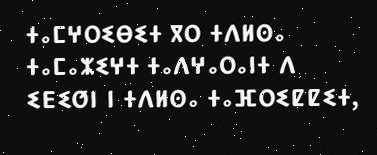ⵜⴰⵎⵖⵔⵉⴱⵉⵜ ⴳⵔ ⵜⴷⵍⵙⴰ ⵜⴰⵎⴰⵣⵉⵖⵜ ⵜⴰⴷⵖⴰⵔⴰⵏⵜ ⴷ ⵉⴹⵉⵚⵏ ⵏ ⵜⴷⵍⵙⴰ ⵜⴰⴼⵔⵉⵇⵇⵉⵜ,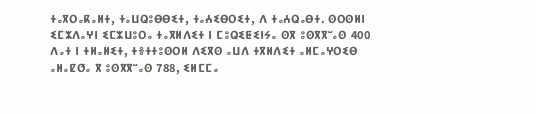ⵜⴰⴳⵔⴰⴽⴰⵍⵜ, ⵜⴰⵡⵕⵓⴱⴱⵉⵜ, ⵜⴰⵄⵉⴱⵔⵉⵜ, ⴷ ⵜⴰⵄⵕⴰⴱⵜ. ⵙⵔⵙⵍⵏ ⵉⵎⵣⴷⴰⵖⵏ ⵉⵎⵣⵡⵓⵔⴰ ⵜⴰⴳⵍⴷⵉⵜ ⵏ ⵎⵓⵕⵉⵟⵉⵏⵢⴰ ⵙⴳ ⵓⵙⴳⴳⵯⴰⵙ 400 ⴷⴰⵜ ⵏ ⵜⵍⴰⵍⵉⵜ, ⵜⴻⵜⵜⵓⵙⵔⵍ ⴷⵉⴳⵙ ⴰⵡⴷ ⵜⴳⵍⴷⵉⵜ ⴰⵍⵎⴰⵖⵔⵉⴱ ⴰⵍⴰⵇⵚⴰ ⴳ ⵓⵙⴳⴳⵯⴰⵙ 788, ⵉⵍⵎⵎⴰ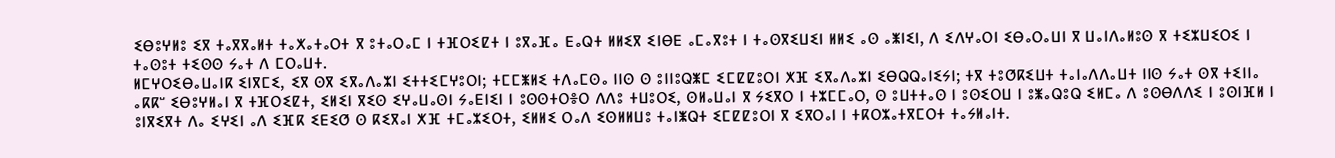ⵉⴱⵓⵖⵍⵓ ⵉⴳ ⵜⴰⴳⴳⴰⵍⵜ ⵜⴰⵅⴰⵜⴰⵔⵜ ⴳ ⵓⵜⴰⵔⴰⵎ ⵏ ⵜⴼⵔⵉⵇⵜ ⵏ ⵓⴳⴰⴼⴰ ⴹⴰⵕⵜ ⵍⵍⵉⴳ ⵉⵏⴱⴹ ⴰⵎⴰⴳⵓⵜ ⵏ ⵜⴰⵙⴳⵉⵡⵉⵏ ⵍⵍⵉ ⴰⵙ ⴰⵥⵏⵉⵏ, ⴷ ⵉⴷⵖⴰⵔⵏ ⵉⴱⴰⵔⴰⵡⵏ ⴳ ⵡⴰⵏⴷⴰⵍⵓⵙ ⴳ ⵜⵉⵣⵡⵉⵔⵉ ⵏ ⵜⴰⵙⵓⵜ ⵜⵉⵙⵙ ⵢⴰⵜ ⴷ ⵎⵔⴰⵡⵜ.
ⵍⵎⵖⵔⵉⴱⴰⵡⴰⵏⴽ ⵉⵏⴳⵎⵉ, ⵉⴳ ⵙⴳ ⵉⴳⴰⴷⴰⵣⵏ ⵉⵜⵜⵉⵎⵖⵓⵔⵏ; ⵜⵎⵎⵥⵍⵉ ⵜⴷⴰⵎⵙⴰ ⵏⵏⵙ ⵙ ⵓⵏⵏⵓⵕⵥⵎ ⵉⵎⵇⵇⵓⵔⵏ ⵅⴼ ⵉⴳⴰⴷⴰⵣⵏ ⵉⴱⵕⵕⴰⵏⵉⵢⵏ; ⵜⴳ ⵜⵓⵚⴽⵉⵡⵜ ⵜⴰⵏⴰⴷⴷⴰⵡⵜ ⵏⵏⵙ ⵢⴰⵜ ⵙⴳ ⵜⵉⵏⵏⴰ ⴰⴽⴽⵯ ⵉⴱⵓⵖⵍⴰⵏ ⴳ ⵜⴼⵔⵉⵇⵜ, ⵉⵍⵉⵏ ⴳⵉⵙ ⵉⵖⴰⵡⴰⵙⵏ ⵢⴰⴹⵏⵉⵏ ⵏ ⵓⵙⵙⵜⵔⴻⵔ ⴷⴷⵓ ⵜⵡⵓⵔⵉ, ⵙⵍⴰⵡⴰⵏ ⴳ ⵢⵉⴳⵔ ⵏ ⵜⵣⵎⵎⴰⵔ, ⵙ ⵓⵡⵜⵜⴰⵙ ⵏ ⵓⵙⵉⵔⵡ ⵏ ⵓⵥⴰⵕⵓⵕ ⵉⵍⵎⴰ ⴷ ⵓⵙⴱⴷⴷⵉ ⵏ ⵓⵙⵏⴼⵍ ⵏ ⵓⵏⴳⵉⴳⵜ ⴷⴰ ⵉⵖⵉⵏ ⴰⴷ ⵉⴼⴽ ⵉⴹⵉⵚ ⵙ ⴽⵉⴳⴰⵏ ⵅⴼ ⵜⵎⴰⵣⵉⵔⵜ, ⵉⵍⵍⵉ ⵔⴰⴷ ⵉⵙⵍⵍⵡⵓ ⵜⴰⵏⵥⵕⵜ ⵉⵎⵇⵇⵓⵔⵏ ⴳ ⵉⴳⵔⴰⵏ ⵏ ⵜⴽⵔⵣⴰⵜⴳⵎⵔⵜ ⵜⴰⵢⵍⴰⵏⵜ.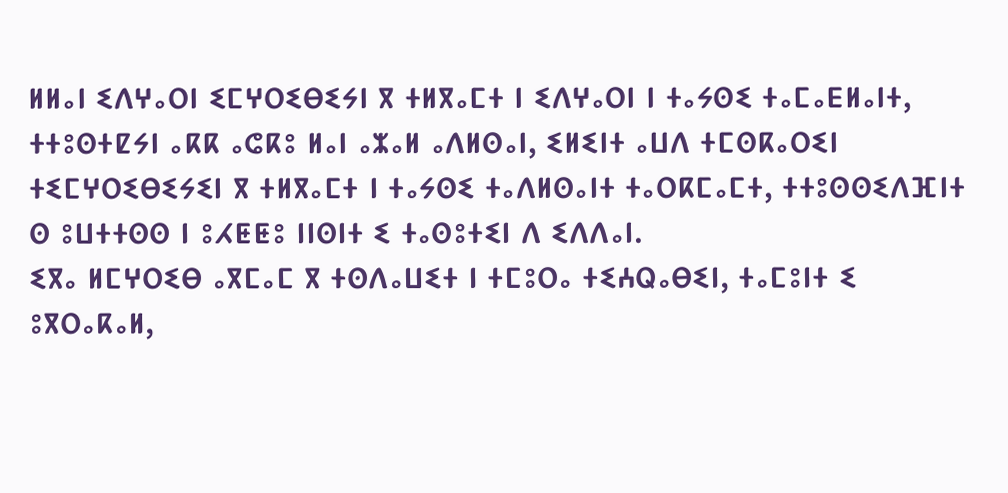ⵍⵍⴰⵏ ⵉⴷⵖⴰⵔⵏ ⵉⵎⵖⵔⵉⴱⵉⵢⵏ ⴳ ⵜⵍⴳⴰⵎⵜ ⵏ ⵉⴷⵖⴰⵔⵏ ⵏ ⵜⴰⵢⵙⵉ ⵜⴰⵎⴰⴹⵍⴰⵏⵜ, ⵜⵜⵓⵙⵜⵇⵢⵏ ⴰⴽⴽ ⴰⵛⴽⵓ ⵍⴰⵏ ⴰⵣⴰⵍ ⴰⴷⵍⵙⴰⵏ, ⵉⵍⵉⵏⵜ ⴰⵡⴷ ⵜⵎⵙⴽⴰⵔⵉⵏ ⵜⵉⵎⵖⵔⵉⴱⵉⵢⵉⵏ ⴳ ⵜⵍⴳⴰⵎⵜ ⵏ ⵜⴰⵢⵙⵉ ⵜⴰⴷⵍⵙⴰⵏⵜ ⵜⴰⵔⴽⵎⴰⵎⵜ, ⵜⵜⵓⵙⵙⵉⴷⴼⵏⵜ ⵙ ⵓⵡⵜⵜⵙⵙ ⵏ ⵓⵃⵟⵟⵓ ⵏⵏⵙⵏⵜ ⵉ ⵜⴰⵙⵓⵜⵉⵏ ⴷ ⵉⴷⴷⴰⵏ.
ⵉⴳⴰ ⵍⵎⵖⵔⵉⴱ ⴰⴳⵎⴰⵎ ⴳ ⵜⵙⴷⴰⵡⵉⵜ ⵏ ⵜⵎⵓⵔⴰ ⵜⵉⵄⵕⴰⴱⵉⵏ, ⵜⴰⵎⵓⵏⵜ ⵉ ⵓⴳⵔⴰⴽⴰⵍ,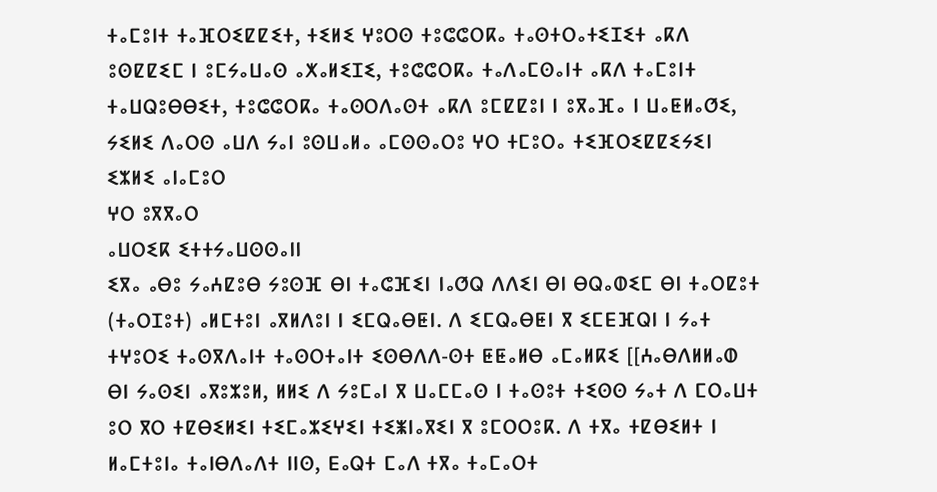ⵜⴰⵎⵓⵏⵜ ⵜⴰⴼⵔⵉⵇⵇⵉⵜ, ⵜⵉⵍⵉ ⵖⵓⵔⵙ ⵜⵓⵛⵛⵔⴽⴰ ⵜⴰⵙⵜⵔⴰⵜⵉⵊⵉⵜ ⴰⴽⴷ ⵓⵙⵇⵇⵉⵎ ⵏ ⵓⵎⵢⴰⵡⴰⵙ ⴰⵅⴰⵍⵉⵊⵉ, ⵜⵓⵛⵛⵔⴽⴰ ⵜⴰⴷⴰⵎⵙⴰⵏⵜ ⴰⴽⴷ ⵜⴰⵎⵓⵏⵜ ⵜⴰⵡⵕⵓⴱⴱⵉⵜ, ⵜⵓⵛⵛⵔⴽⴰ ⵜⴰⵙⵔⴷⴰⵙⵜ ⴰⴽⴷ ⵓⵎⵇⵇⵓⵏ ⵏ ⵓⴳⴰⴼⴰ ⵏ ⵡⴰⵟⵍⴰⵚⵉ, ⵢⵉⵍⵉ ⴷⴰⵔⵙ ⴰⵡⴷ ⵢⴰⵏ ⵓⵙⵡⴰⵍⴰ ⴰⵎⵙⵙⴰⵔⵓ ⵖⵔ ⵜⵎⵓⵔⴰ ⵜⵉⴼⵔⵉⵇⵇⵉⵢⵉⵏ
ⵉⵣⵍⵉ ⴰⵏⴰⵎⵓⵔ
ⵖⵔ ⵓⴳⴳⴰⵔ
ⴰⵡⵔⵉⴽ ⵉⵜⵜⵢⴰⵡⵙⵙⴰⵏⵏ
ⵉⴳⴰ ⴰⴱⵓ ⵢⴰⵄⵇⵓⴱ ⵢⵓⵙⴼ ⴱⵏ ⵜⴰⵛⴼⵉⵏ ⵏⴰⵚⵕ ⴷⴷⵉⵏ ⴱⵏ ⴱⵕⴰⵀⵉⵎ ⴱⵏ ⵜⴰⵔⵇⵓⵜ (ⵜⴰⵔⵊⵓⵜ) ⴰⵍⵎⵜⵓⵏ ⴰⴳⵍⴷⵓⵏ ⵏ ⵉⵎⵕⴰⴱⵟⵏ. ⴷ ⵉⵎⵕⴰⴱⵟⵏ ⴳ ⵉⵎⴹⴼⵕⵏ ⵏ ⵢⴰⵜ ⵜⵖⵓⵔⵉ ⵜⴰⵙⴳⴷⴰⵏⵜ ⵜⴰⵙⵔⵜⴰⵏⵜ ⵉⵙⴱⴷⴷ-ⵙⵜ ⵟⵟⴰⵍⴱ ⴰⵎⴰⵍⴽⵉ [[ⵄⴰⴱⴷⵍⵍⴰⵀ ⴱⵏ ⵢⴰⵙⵉⵏ ⴰⴳⵓⵣⵓⵍ, ⵍⵍⵉ ⴷ ⵢⵓⵎⴰⵏ ⴳ ⵡⴰⵎⵎⴰⵙ ⵏ ⵜⴰⵙⵓⵜ ⵜⵉⵙⵙ ⵢⴰⵜ ⴷ ⵎⵔⴰⵡⵜ ⵓⵔ ⴳⵔ ⵜⵇⴱⵉⵍⵉⵏ ⵜⵉⵎⴰⵣⵉⵖⵉⵏ ⵜⵉⵥⵏⴰⴳⵉⵏ ⴳ ⵓⵎⵔⵔⵓⴽ. ⴷ ⵜⴳⴰ ⵜⵇⴱⵉⵍⵜ ⵏ ⵍⴰⵎⵜⵓⵏⴰ ⵜⴰⵏⴱⴷⴰⴷⵜ ⵏⵏⵙ, ⴹⴰⵕⵜ ⵎⴰⴷ ⵜⴳⴰ ⵜⴰⵎⴰⵔⵜ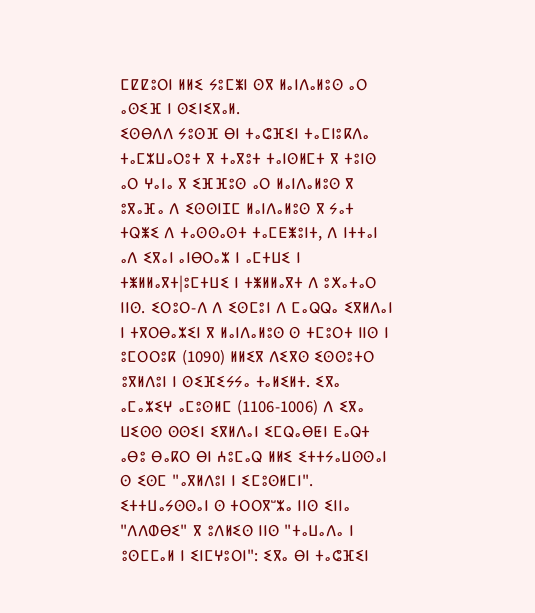ⵎⵇⵇⵓⵔⵏ ⵍⵍⵉ ⵢⵓⵎⵥⵏ ⵙⴳ ⵍⴰⵏⴷⴰⵍⵓⵙ ⴰⵔ ⴰⵙⵉⴼ ⵏ ⵙⵉⵏⵉⴳⴰⵍ.
ⵉⵙⴱⴷⴷ ⵢⵓⵙⴼ ⴱⵏ ⵜⴰⵛⴼⵉⵏ ⵜⴰⵎⵏⵓⴽⴷⴰ ⵜⴰⵎⵣⵡⴰⵔⵓⵜ ⴳ ⵜⴰⴳⵓⵜ ⵜⴰⵏⵙⵍⵎⵜ ⴳ ⵜⵓⵏⵙ ⴰⵔ ⵖⴰⵏⴰ ⴳ ⵉⴼⴼⵓⵙ ⴰⵔ ⵍⴰⵏⴷⴰⵍⵓⵙ ⴳ ⵓⴳⴰⴼⴰ ⴷ ⵉⵙⵙⵏⵊⵎ ⵍⴰⵏⴷⴰⵍⵓⵙ ⴳ ⵢⴰⵜ ⵜⵕⵥⵉ ⴷ ⵜⴰⵙⵙⴰⵙⵜ ⵜⴰⵎⴹⵥⵓⵏⵜ, ⴷ ⵏⵜⵜⴰⵏ ⴰⴷ ⵉⴳⴰⵏ ⴰⵏⴱⵔⴰⵣ ⵏ ⴰⵎⵜⵡⵉ ⵏ ⵜⵥⵍⵍⴰⴳⵜ|ⵓⵎⵜⵡⵉ ⵏ ⵜⵥⵍⵍⴰⴳⵜ ⴷ ⵓⵅⴰⵜⴰⵔ ⵏⵏⵙ. ⵉⵔⵓⵔ-ⴷ ⴷ ⵉⵙⵎⵓⵏ ⴷ ⵎⴰⵕⵕⴰ ⵉⴳⵍⴷⴰⵏ ⵏ ⵜⴳⵔⴱⴰⵣⵉⵏ ⴳ ⵍⴰⵏⴷⴰⵍⵓⵙ ⵙ ⵜⵎⵓⵔⵜ ⵏⵏⵙ ⵏ ⵓⵎⵔⵔⵓⴽ (1090) ⵍⵍⵉⴳ ⴷⵉⴳⵙ ⵉⵙⵙⵓⵜⵔ ⵓⴳⵍⴷⵓⵏ ⵏ ⵙⵉⴼⵉⵢⵢⴰ ⵜⴰⵍⵉⵍⵜ. ⵉⴳⴰ ⴰⵎⴰⵣⵉⵖ ⴰⵎⵓⵙⵍⵎ (1106-1006) ⴷ ⵉⴳⴰ ⵡⵉⵙⵙ ⵙⵙⵉⵏ ⵉⴳⵍⴷⴰⵏ ⵉⵎⵕⴰⴱⵟⵏ ⴹⴰⵕⵜ ⴰⴱⵓ ⴱⴰⴽⵔ ⴱⵏ ⵄⵓⵎⴰⵕ ⵍⵍⵉ ⵉⵜⵜⵢⴰⵡⵙⵙⴰⵏ ⵙ ⵉⵙⵎ "ⴰⴳⵍⴷⵓⵏ ⵏ ⵉⵎⵓⵙⵍⵎⵏ".
ⵉⵜⵜⵡⴰⵢⵙⵙⴰⵏ ⵙ ⵜⵔⵔⴳⵯⵣⴰ ⵏⵏⵙ ⵉⵏⵏⴰ "ⴷⴷⵀⴱⵉ" ⴳ ⵓⴷⵍⵉⵙ ⵏⵏⵙ "ⵜⴰⵡⴰⴷⴰ ⵏ ⵓⵙⵎⵎⴰⵍ ⵏ ⵉⵏⵎⵖⵓⵔⵏ": ⵉⴳⴰ ⴱⵏ ⵜⴰⵛⴼⵉⵏ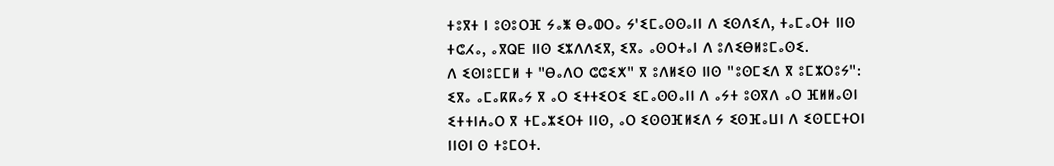ⵜⵓⴳⵜ ⵏ ⵓⵙⵓⵔⴼ ⵢⴰⵥ ⴱⴰⵀⵔⴰ ⵢ'ⵉⵎⴰⵙⵙⴰⵏⵏ ⴷ ⵉⵙⴷⵉⴷ, ⵜⴰⵎⴰⵔⵜ ⵏⵏⵙ ⵜⵛⵃⴰ, ⴰⴳⵕⴹ ⵏⵏⵙ ⵉⵣⴷⴷⵉⴳ, ⵉⴳⴰ ⴰⵙⵔⵜⴰⵏ ⴷ ⵓⴷⵉⴱⵍⵓⵎⴰⵙⵉ.
ⴷ ⵉⵙⵏⵓⵎⵎⵍ ⵜ "ⴱⴰⴷⵔ ⵛⵛⵉⵅ" ⴳ ⵓⴷⵍⵉⵙ ⵏⵏⵙ "ⵓⵙⵎⵉⴷ ⴳ ⵓⵎⵣⵔⵓⵢ": ⵉⴳⴰ ⴰⵎⴰⴽⴽⴰⵢ ⴳ ⴰⵔ ⵉⵜⵜⵉⵔⵉ ⵉⵎⴰⵙⵙⴰⵏⵏ ⴷ ⴰⵢⵜ ⵓⵙⴳⴷ ⴰⵔ ⴼⵍⵍⴰⵙⵏ ⵉⵜⵜⵏⵄⴰⵔ ⴳ ⵜⵎⴰⵣⵉⵔⵜ ⵏⵏⵙ, ⴰⵔ ⵉⵙⵙⴼⵍⵉⴷ ⵢ ⵉⵙⴼⴰⵡⵏ ⴷ ⵉⵙⵎⵎⵜⵔⵏ ⵏⵏⵙⵏ ⵙ ⵜⵓⵎⵔⵜ.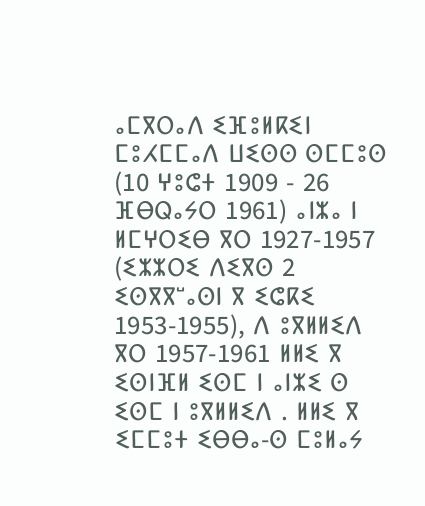ⴰⵎⴳⵔⴰⴷ ⵉⴼⵓⵍⴽⵉⵏ
ⵎⵓⵃⵎⵎⴰⴷ ⵡⵉⵙⵙ ⵙⵎⵎⵓⵙ (10 ⵖⵓⵛⵜ 1909 - 26 ⴼⴱⵕⴰⵢⵔ 1961) ⴰⵏⵣⴰ ⵏ ⵍⵎⵖⵔⵉⴱ ⴳⵔ 1927-1957 (ⵉⵣⵣⵔⵉ ⴷⵉⴳⵙ 2 ⵉⵙⴳⴳⵯⴰⵙⵏ ⴳ ⵉⵛⴽⵉ 1953-1955), ⴷ ⵓⴳⵍⵍⵉⴷ ⴳⵔ 1957-1961 ⵍⵍⵉ ⴳ ⵉⵙⵏⴼⵍ ⵉⵙⵎ ⵏ ⴰⵏⵣⵉ ⵙ ⵉⵙⵎ ⵏ ⵓⴳⵍⵍⵉⴷ . ⵍⵍⵉ ⴳ ⵉⵎⵎⵓⵜ ⵉⴱⴱⴰ-ⵙ ⵎⵓⵍⴰⵢ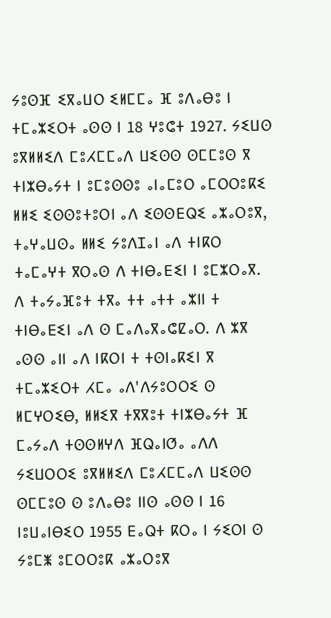ⵢⵓⵙⴼ ⵉⴳⴰⵡⵔ ⵉⵍⵎⵎⴰ ⴼ ⵓⴷⴰⴱⵓ ⵏ ⵜⵎⴰⵣⵉⵔⵜ ⴰⵙⵙ ⵏ 18 ⵖⵓⵛⵜ 1927. ⵢⵉⵡⵙ ⵓⴳⵍⵍⵉⴷ ⵎⵓⵃⵎⵎⴰⴷ ⵡⵉⵙⵙ ⵙⵎⵎⵓⵙ ⴳ ⵜⵏⵣⴱⴰⵢⵜ ⵏ ⵓⵎⵓⵙⵙⵓ ⴰⵏⴰⵎⵓⵔ ⴰⵎⵔⵔⵓⴽⵉ ⵍⵍⵉ ⵉⵙⵙⵓⵜⵓⵔⵏ ⴰⴷ ⵉⵙⵙⴹⵕⵉ ⴰⵣⴰⵔⵓⴳ, ⵜⴰⵖⴰⵡⵙⴰ ⵍⵍⵉ ⵢⵓⴷⵊⴰⵏ ⴰⴷ ⵜⵏⴽⵔ ⵜⴰⵎⴰⵖⵜ ⴳⵔⴰⵙ ⴷ ⵜⵏⴱⴰⴹⵉⵏ ⵏ ⵓⵎⵣⵔⴰⴳ. ⴷ ⵜⴰⵢⴰⴼⵓⵜ ⵜⴳⴰ ⵜⵜ ⴰⵜⵜ ⴰⵣⵏⵏ ⵜ ⵜⵏⴱⴰⴹⵉⵏ ⴰⴷ ⵙ ⵎⴰⴷⴰⴳⴰⵛⵇⴰⵔ. ⴷ ⵣⴳ ⴰⵙⵙ ⴰⵏⵏ ⴰⴷ ⵏⴽⵔⵏ ⵜ ⵜⵙⵏⴰⴽⵉⵏ ⴳ ⵜⵎⴰⵣⵉⵔⵜ ⵃⵎⴰ ⴰⴷ'ⴷⵢⵓⵔⵔⵉ ⵙ ⵍⵎⵖⵔⵉⴱ, ⵍⵍⵉⴳ ⵜⴳⴳⵓⵜ ⵜⵏⵣⴱⴰⵢⵜ ⴼ ⵎⴰⵢⴰⴷ ⵜⵙⵙⵍⵖⴷ ⴼⵕⴰⵏⵚⴰ ⴰⴷⴷ ⵢⵉⵡⵔⵔⵉ ⵓⴳⵍⵍⵉⴷ ⵎⵓⵃⵎⵎⴰⴷ ⵡⵉⵙⵙ ⵙⵎⵎⵓⵙ ⵙ ⵓⴷⴰⴱⵓ ⵏⵏⵙ ⴰⵙⵙ ⵏ 16 ⵏⵓⵡⴰⵏⴱⵉⵔ 1955 ⴹⴰⵕⵜ ⴽⵔⴰ ⵏ ⵢⵉⵔⵏ ⵙ ⵢⵓⵎⵥ ⵓⵎⵔⵔⵓⴽ ⴰⵣⴰⵔⵓⴳ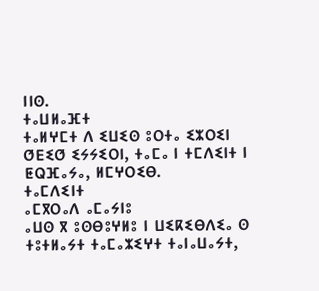ⵏⵏⵙ.
ⵜⴰⵡⵍⴰⴼⵜ
ⵜⴰⵍⵖⵎⵜ ⴷ ⵉⵡⵉⵙ ⵓⵔⵜⴰ ⵉⵣⵔⵉⵏ ⵚⴹⵉⵚ ⵉⵢⵢⵉⵔⵏ, ⵜⴰⵎⴰ ⵏ ⵜⵎⴷⵉⵏⵜ ⵏ ⵟⵕⴼⴰⵢⴰ, ⵍⵎⵖⵔⵉⴱ.
ⵜⴰⵎⴷⵉⵏⵜ
ⴰⵎⴳⵔⴰⴷ ⴰⵎⴰⵢⵏⵓ
ⴰⵡⵙ ⴳ ⵓⵙⴱⵓⵖⵍⵓ ⵏ ⵡⵉⴽⵉⴱⴷⵉⴰ ⵙ ⵜⵓⵜⵍⴰⵢⵜ ⵜⴰⵎⴰⵣⵉⵖⵜ ⵜⴰⵏⴰⵡⴰⵢⵜ,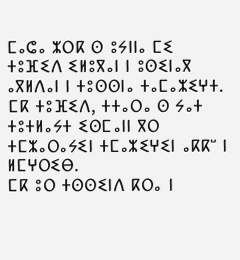ⵎⴰⵛⴰ ⵣⵔⴽ ⵙ ⵓⵢⵏⵏⴰ ⵎⵉ ⵜⵓⴼⵉⴷ ⵉⵍⵓⴳⴰⵏ ⵏ ⵓⵙⵉⵏⴰⴳ ⴰⴳⵍⴷⴰⵏ ⵏ ⵜⵓⵙⵙⵏⴰ ⵜⴰⵎⴰⵣⵉⵖⵜ. ⵎⴽ ⵜⵓⴼⵉⴷ, ⵜⵜⴰⵔⴰ ⵙ ⵢⴰⵜ ⵜⵓⵜⵍⴰⵢⵜ ⵉⵙⵎⴰⵏⵏ ⴳⵔ ⵜⵎⵣⴰⵔⴰⵢⵉⵏ ⵜⵎⴰⵣⵉⵖⵉⵏ ⴰⴽⴽⵯ ⵏ ⵍⵎⵖⵔⵉⴱ.
ⵎⴽ ⵓⵔ ⵜⵙⵙⵉⵏⴷ ⴽⵔⴰ ⵏ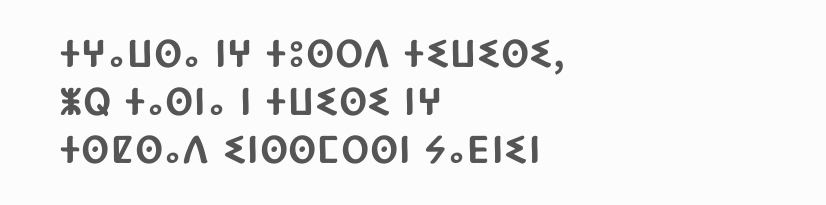ⵜⵖⴰⵡⵙⴰ ⵏⵖ ⵜⵓⵙⵔⴷ ⵜⵉⵡⵉⵙⵉ, ⵥⵕ ⵜⴰⵙⵏⴰ ⵏ ⵜⵡⵉⵙⵉ ⵏⵖ ⵜⵙⵇⵙⴰⴷ ⵉⵏⵙⵙⵎⵔⵙⵏ ⵢⴰⴹⵏⵉⵏ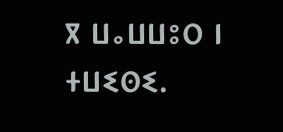ⴳ ⵡⴰⵡⵡⵓⵔ ⵏ ⵜⵡⵉⵙⵉ.